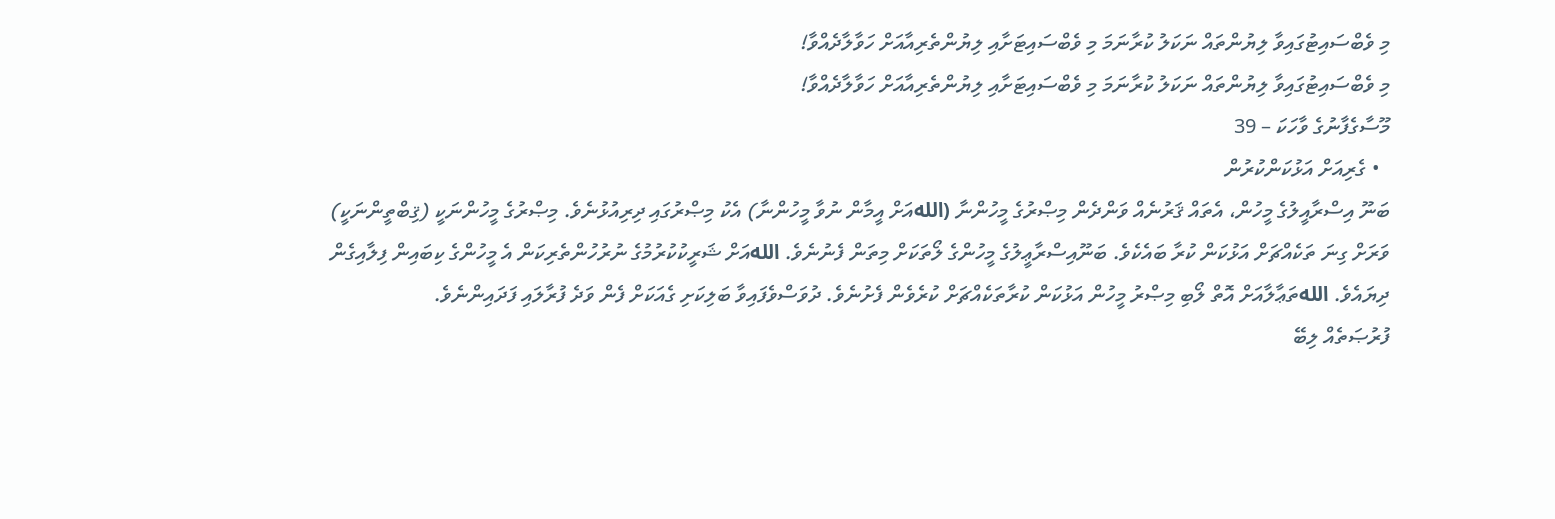މި ވެބްސައިޓުގައިވާ ލިޔުންތައް ނަކަލު ކުރާނަމަ މި ވެބްސައިޓަށާއި ލިޔުންތެރިއާއަށް ހަވާލާދެއްވާ!
މި ވެބްސައިޓުގައިވާ ލިޔުންތައް ނަކަލު ކުރާނަމަ މި ވެބްސައިޓަށާއި ލިޔުންތެރިއާއަށް ހަވާލާދެއްވާ!
މޫސާގެފާނުގެ ވާހަކަ – 39
  • ގެރިއަށް އަޅުކަންކުރުން
ބަނޫ އިސްރާއީލުގެ މީހުން، އެތައް ޤަރުނެއް ވަންދެން މިޞްރުގެ މީހުންނާ (اللهއަށް އީމާން ނުވާ މީހުންނާ) އެކު މިޞްރުގައި ދިރިއުޅުނެވެ. މިޞްރުގެ މީހުންނަކީ (ޤިބްތީންނަކީ) ވަރަށް ގިނަ ތަކެއްޗަށް އަޅުކަން ކުރާ ބައެކެވެ. ބަނޫއިސްރާޢީލުގެ މީހުންގެ ލޯތަކަށް މިތަން ފެނުނެވެ. اللهއަށް ޝަރީކުކުރުމުގެ ނުރުހުންތެރިކަން އެ މީހުންގެ ކިބައިން ފިލާއިގެން ދިޔައެވެ. اللهތަޢާލާއަށް އޮތް ލޯބި މިޞްރު މީހުން އަޅުކަން ކުރާތަކެއްޗަށް ކުރެވެން ފެށުނެވެ. ދުވަސްވެފައިވާ ބަލިކަށި ގެއަކަށް ފެން ވަދެ ފުރާލައި ފަދައިންނެވެ.
ފުރުޞަތެއް ލިބޭ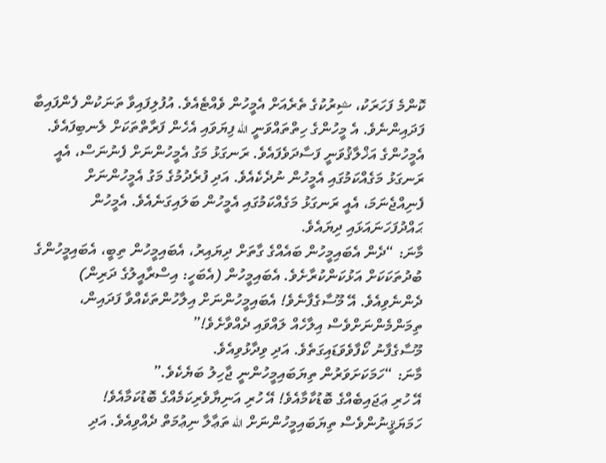ކޮންމެ ފަހަރަކު، ޝިރުކުގެ ތެރެއަށް އެމީހުން ވެއްޓެއެވެ. އުފުލިފައިވާ ތަނަކުން ފެންފައިބާ ފަދައިންނެވެ. އެ މީހުންގެ ހިތްތައްވަނީ الله ފިޔަވައި އެހެން ފަރާތްތަކަށް ލެނބިފައެވެ. އެމީހުންގެ އަޚްލާޤުވަނީ ފަސާދަވެފައެވެ. ރަނގަޅު މަގު އެމީހުންނަށް ފެނުނަސް، އެއީ ރަނގަޅު މަގެއްކަމުގައި އެމީހުން ނުދެކެއެވެ. އަދި ފުރެދުމުގެ މަގު އެމީހުންނަށް ފެނިއްޖެނަމަ، އެއީ ރަނގަޅު މަގެއްކަމުގައި އެމީހުން ބަލައިގަނެއެވެ. އެމީހުން ޙައްދުފަހަނައަޅައި ދިޔައެވެ.
މާނަ: “ދެން އެބައިމީހުން ބައެއްގެ ގާތަށް ދިޔައިރު، އެބައިމީހުން ތިބީ، އެބައިމީހުންގެ ބުދުތަކަކަށް އަޅުކަންކުރާށެވެ. އެބައިމީހުން (އެބަހީ: އިސްރާއީލުގެ ދަރިން) ދެންނެވިއެވެ. އޭ މޫސާގެފާނެވެ! އެބައިމީހުންނަށް އިލާހުންތަކެއްވާ ފަދައިން، ތިމަންމެންނަށްވެސް އިލާހެއް ލައްވައި ދެއްވާށެވެ!”
މޫސާގެފާނު ކޯފާވެވަޑައިގަތެވެ. އަދި ވިދާޅުވިއެވެ.
މާނަ: “ހަމަކަށަވަރުން ތިޔަބައިމީހުންނީ ޖާހިލު ބަޔެކެވެ.”
އޭ ހުރި ޢަޖައިބެއްގެ ބޮޑުކާމާއެވެ! އޭ ހުރި އަނިޔާވެރިކަމެއްގެ ބޮޑުކަމާއެވެ! ހަމަޔަޤީނުންވެސް ތިޔަބައިމީހުންނަށް الله ތަޢާލާ ނިޢުމަތް ދެއްވިއެވެ. އަދި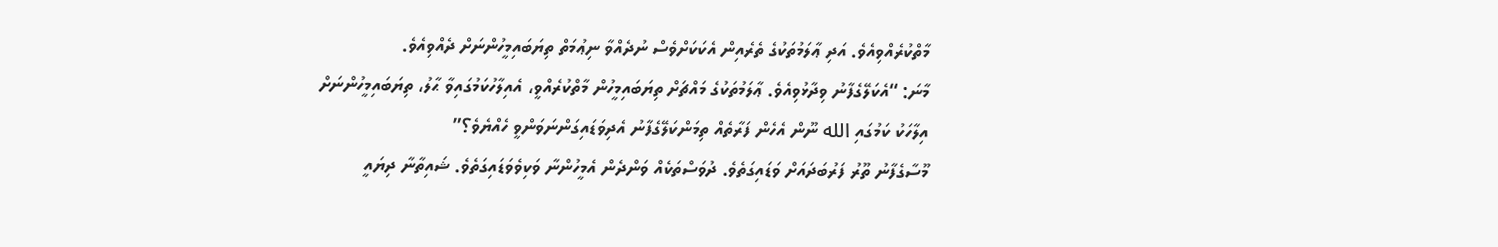މާތްކުރެއްވިއެވެ. އަދި ޢާލަމުތަކުގެ ތެރެއިން އެކަކަށްވެސް ނުދެއްވާ ނިޢުމަތް ތިޔަބައިމީހުންނަށް ދެއްވިއެވެ.
މާނަ: “އެކަލޭގެފާނު ވިދާޅުވިއެވެ. ޢާލަމުތަކުގެ މައްޗަށް ތިޔަބައިމީހުން މާތްކުރެއްވީ، އެއިލާހުކަމުގައިވާ ޙާލު، ތިޔަބައިމީހުންނަށް އިލާހަކު ކަމުގައި الله ނޫން އެހެން ފަރާތެއް ތިމަންކަލޭގެފާނު އެދިވަޑައިގަންނަވަންވީ ހެއްޔެވެ؟”
މޫސާގެފާނު ތޫރު ފަރުބަދައަށް ވަޑައިގަތެވެ. ދުވަސްތަކެއް ވަންދެން އެމީހުންނާ ވަކިވެވަޑައިގަތެވެ. ޝައިތާނާ ދިޔައީ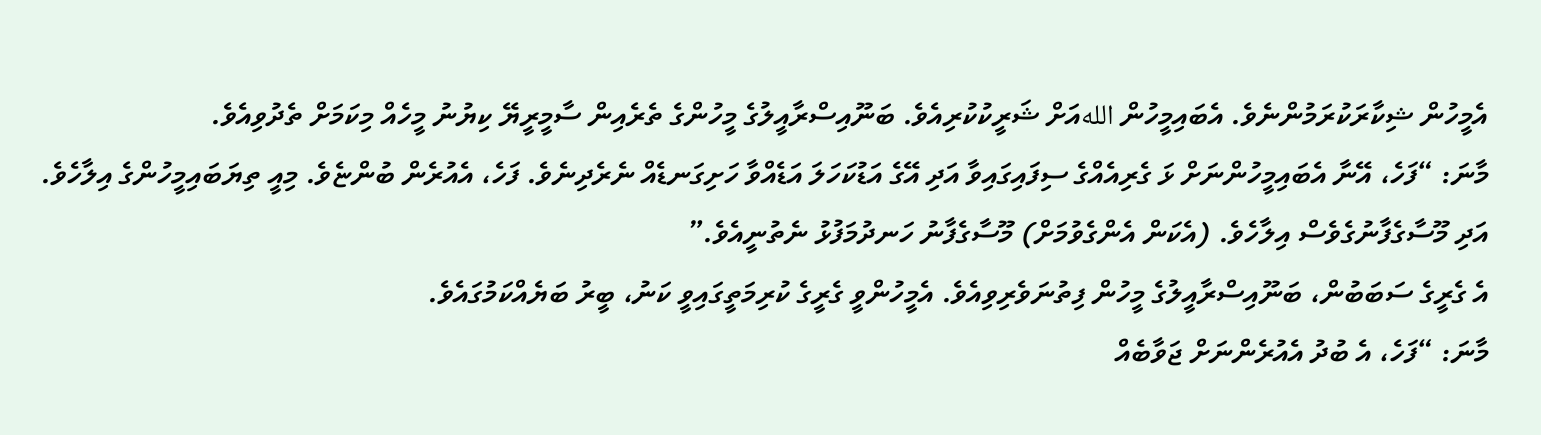އެމީހުން ޝިކާރަކުރަމުންނެވެ. އެބައިމީހުން اللهއަށް ޝަރީކުކުރިއެވެ. ބަނޫއިސްރާއީލުގެ މީހުންގެ ތެރެއިން ސާމީރީޔޭ ކިޔުނު މީހެއް މިކަމަށް ތެދުވިއެވެ.
މާނަ: “ފަހެ، އޭނާ އެބައިމީހުންނަށް ޅަ ގެރިއެއްގެ ސިފައިގައިވާ އަދި އޭގެ އަޑުކަހަލަ އަޑެއްވާ ހަށިގަނޑެއް ނެރެދިނެވެ. ފަހެ، އެއުރެން ބުންޏެވެ. މިއީ ތިޔަބައިމީހުންގެ އިލާހެވެ. އަދި މޫސާގެފާނުގެވެސް އިލާހެވެ. (އެކަން އެންގެވުމަށް) މޫސާގެފާނު ހަނދުމަފުޅު ނެތުނީއެވެ.”
އެ ގެރީގެ ސަބަބުން، ބަނޫއިސްރާއީލުގެ މީހުން ފިތުނަވެރިވިއެވެ. އެމީހުންވީ ގެރީގެ ކުރިމަތީގައިވީ ކަނު، ބީރު ބަޔެއްކަމުގައެވެ.
މާނަ: “ފަހެ، އެ ބުދު އެއުރެންނަށް ޖަވާބެއް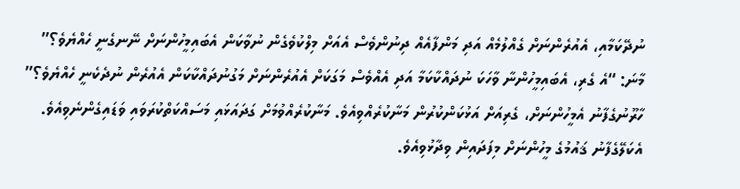ނުދޭކަމާއި، އެއުރެންނަށް ގެއްލުމެއް އަދި މަންފާއެއް ދިނުންވެސް އެއަށް މިލްކުވެގެން ނުވާކަން އެބައިމީހުންނަށް ނޭނގެނީ ހެއްޔެވެ؟”
މާނަ: “އެ ގެރި، އެބައިމީހުންނާ ވާހަކަ ނުދައްކާކަމާ އަދި އެއްވެސް މަގަކަށް އެއުރެންނަށް މަގުނުދައްކާކަން އެއުރެން ނުދެކެނީ ހެއްޔެވެ؟”
ހާރޫނުގެފާނު އެމީހުންނަށް، ގެރިއަށް އަޅުކަންކުރުން މަނާކުރެއްވިއެވެ. މަނާކުރެއްވުމަށް ގަދައަޅައި މަސައްކަތްކުރަވައި ވަޑައިގެންނެވިއެވެ. އެކަލޭގެފާނު ޤައުމުގެ މީހުންނަށް މިފަދައިން ވިދާޅުވިއެވެ.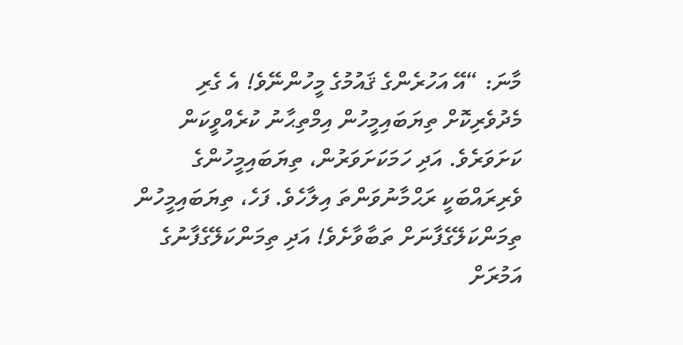މާނަ: “އޭ އަހުރެންގެ ޤައުމުގެ މީހުންނޭވެ! އެ ގެރި މެދުވެރިކޮށް ތިޔަބައިމީހުން އިމްތިޙާނު ކުރެއްވީކަން ކަށަވަރެވެ. އަދި ހަމަކަށަވަރުން، ތިޔަބައިމީހުންގެ ވެރިރައްބަކީ ރަޙްމާނުވަންތަ އިލާހެވެ. ފަހެ، ތިޔަބައިމީހުން ތިމަންކަލޭގެފާނަށް ތަބާވާށެވެ! އަދި ތިމަންކަލޭގެފާނުގެ އަމުރަށް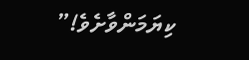ކިޔަމަންވާށެވެ!”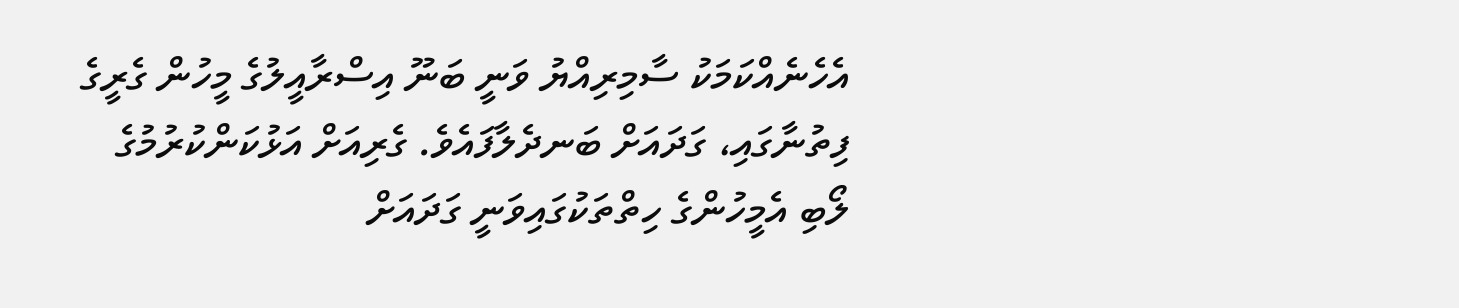އެހެނެއްކަމަކު ސާމިރިއްޔު ވަނީ ބަނޫ އިސްރާއީލުގެ މީހުން ގެރީގެ ފިތުނާގައި، ގަދައަށް ބަނދެލާފައެވެ. ގެރިއަށް އަޅުކަންކުރުމުގެ ލޯބި އެމީހުންގެ ހިތްތަކުގައިވަނީ ގަދައަށް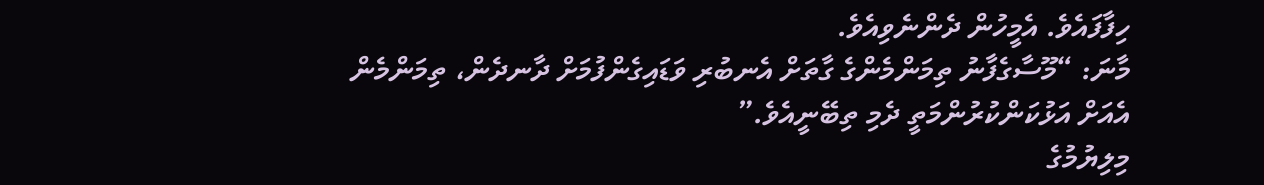ހިފާފައެވެ. އެމީހުން ދެންނެވިއެވެ.
މާނަ: “މޫސާގެފާނު ތިމަންމެންގެ ގާތަށް އެނބުރި ވަޑައިގެންފުމަށް ދާނދެން، ތިމަންމެން އެއަށް އަޅުކަންކުރުންމަތީ ދެމި ތިބޭނީއެވެ.”
މިލިޔުމުގެ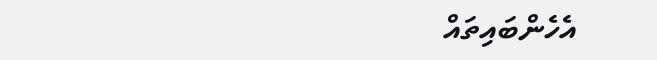އެހެންބައިތައް